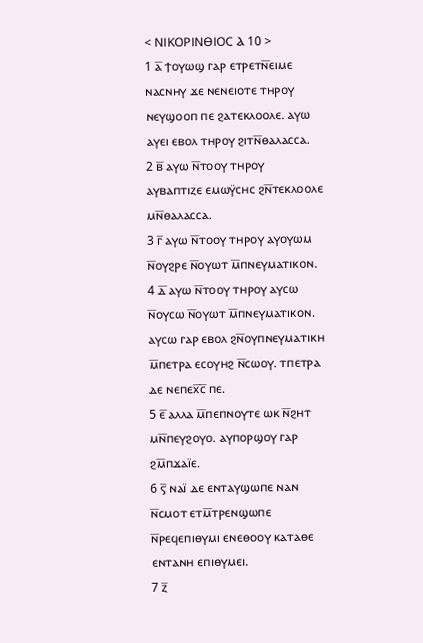< ⲚⲒⲔⲞⲢⲒⲚⲐⲒⲞⲤ Ⲁ 10 >
1 ⲁ̅ ϯⲟⲩⲱϣ ⲅⲁⲣ ⲉⲧⲣⲉⲧⲛ̅ⲉⲓⲙⲉ ⲛⲁⲥⲛⲏⲩ ϫⲉ ⲛⲉⲛⲉⲓⲟⲧⲉ ⲧⲏⲣⲟⲩ ⲛⲉⲩϣⲟⲟⲡ ⲡⲉ ϩⲁⲧⲉⲕⲗⲟⲟⲗⲉ. ⲁⲩⲱ ⲁⲩⲉⲓ ⲉⲃⲟⲗ ⲧⲏⲣⲟⲩ ϩⲓⲧⲛ̅ⲑⲁⲗⲁⲥⲥⲁ.
2 ⲃ̅ ⲁⲩⲱ ⲛ̅ⲧⲟⲟⲩ ⲧⲏⲣⲟⲩ ⲁⲩⲃⲁⲡⲧⲓⲍⲉ ⲉⲙⲱⲩ̈ⲥⲏⲥ ϩⲛ̅ⲧⲉⲕⲗⲟⲟⲗⲉ ⲙⲛ̅ⲑⲁⲗⲁⲥⲥⲁ.
3 ⲅ̅ ⲁⲩⲱ ⲛ̅ⲧⲟⲟⲩ ⲧⲏⲣⲟⲩ ⲁⲩⲟⲩⲱⲙ ⲛ̅ⲟⲩϩⲣⲉ ⲛ̅ⲟⲩⲱⲧ ⲙ̅ⲡⲛⲉⲩⲙⲁⲧⲓⲕⲟⲛ.
4 ⲇ̅ ⲁⲩⲱ ⲛ̅ⲧⲟⲟⲩ ⲧⲏⲣⲟⲩ ⲁⲩⲥⲱ ⲛ̅ⲟⲩⲥⲱ ⲛ̅ⲟⲩⲱⲧ ⲙ̅ⲡⲛⲉⲩⲙⲁⲧⲓⲕⲟⲛ. ⲁⲩⲥⲱ ⲅⲁⲣ ⲉⲃⲟⲗ ϩⲛ̅ⲟⲩⲡⲛⲉⲩⲙⲁⲧⲓⲕⲏ ⲙ̅ⲡⲉⲧⲣⲁ ⲉⲥⲟⲩⲏϩ ⲛ̅ⲥⲱⲟⲩ. ⲧⲡⲉⲧⲣⲁ ⲇⲉ ⲛⲉⲡⲉⲭ̅ⲥ̅ ⲡⲉ.
5 ⲉ̅ ⲁⲗⲗⲁ ⲙ̅ⲡⲉⲡⲛⲟⲩⲧⲉ ⲱⲕ ⲛ̅ϩⲏⲧ ⲙⲛ̅ⲡⲉⲩϩⲟⲩⲟ. ⲁⲩⲡⲟⲣϣⲟⲩ ⲅⲁⲣ ϩⲙ̅ⲡϫⲁⲓ̈ⲉ.
6 ⲋ̅ ⲛⲁⲓ̈ ⲇⲉ ⲉⲛⲧⲁⲩϣⲱⲡⲉ ⲛⲁⲛ ⲛ̅ⲥⲙⲟⲧ ⲉⲧⲙ̅ⲧⲣⲉⲛϣⲱⲡⲉ ⲛ̅ⲣⲉϥⲉⲡⲓⲑⲩⲙⲓ ⲉⲛⲉⲑⲟⲟⲩ ⲕⲁⲧⲁⲑⲉ ⲉⲛⲧⲁⲛⲏ ⲉⲡⲓⲑⲩⲙⲉⲓ.
7 ⲍ̅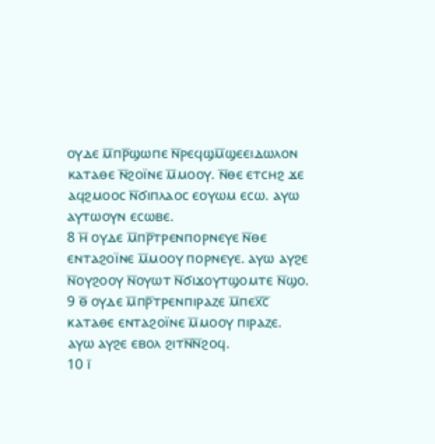ⲟⲩⲇⲉ ⲙ̅ⲡⲣ̅ϣⲱⲡⲉ ⲛ̅ⲣⲉϥϣⲙ̅ϣⲉⲉⲓⲇⲱⲗⲟⲛ ⲕⲁⲧⲁⲑⲉ ⲛ̅ϩⲟⲓ̈ⲛⲉ ⲙ̅ⲙⲟⲟⲩ. ⲛ̅ⲑⲉ ⲉⲧⲥⲏϩ ϫⲉ ⲁϥϩⲙⲟⲟⲥ ⲛ̅ϭⲓⲡⲗⲁⲟⲥ ⲉⲟⲩⲱⲙ ⲉⲥⲱ. ⲁⲩⲱ ⲁⲩⲧⲱⲟⲩⲛ ⲉⲥⲱⲃⲉ.
8 ⲏ̅ ⲟⲩⲇⲉ ⲙ̅ⲡⲣ̅ⲧⲣⲉⲛⲡⲟⲣⲛⲉⲩⲉ ⲛ̅ⲑⲉ ⲉⲛⲧⲁϩⲟⲓ̈ⲛⲉ ⲙ̅ⲙⲟⲟⲩ ⲡⲟⲣⲛⲉⲩⲉ. ⲁⲩⲱ ⲁⲩϩⲉ ⲛ̅ⲟⲩϩⲟⲟⲩ ⲛ̅ⲟⲩⲱⲧ ⲛ̅ϭⲓϫⲟⲩⲧϣⲟⲙⲧⲉ ⲛ̅ϣⲟ.
9 ⲑ̅ ⲟⲩⲇⲉ ⲙ̅ⲡⲣ̅ⲧⲣⲉⲛⲡⲓⲣⲁⲍⲉ ⲙ̅ⲡⲉⲭ̅ⲥ̅ ⲕⲁⲧⲁⲑⲉ ⲉⲛⲧⲁϩⲟⲓ̈ⲛⲉ ⲙ̅ⲙⲟⲟⲩ ⲡⲓⲣⲁⲍⲉ. ⲁⲩⲱ ⲁⲩϩⲉ ⲉⲃⲟⲗ ϩⲓⲧⲛ̅ⲛ̅ϩⲟϥ.
10 ⲓ̅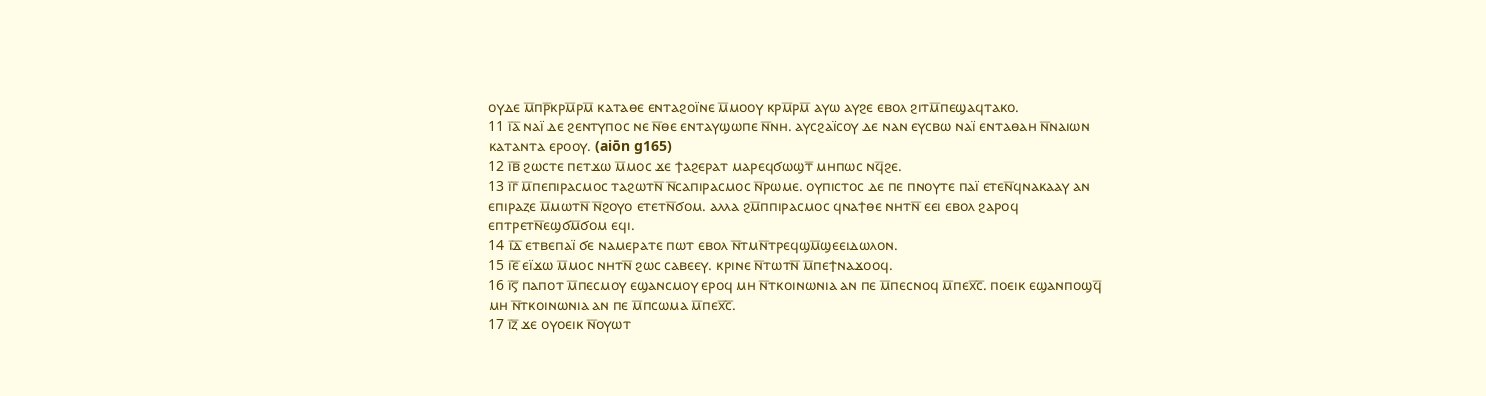ⲟⲩⲇⲉ ⲙ̅ⲡⲣ̅ⲕⲣⲙ̅ⲣⲙ̅ ⲕⲁⲧⲁⲑⲉ ⲉⲛⲧⲁϩⲟⲓ̈ⲛⲉ ⲙ̅ⲙⲟⲟⲩ ⲕⲣⲙ̅ⲣⲙ̅ ⲁⲩⲱ ⲁⲩϩⲉ ⲉⲃⲟⲗ ϩⲓⲧⲙ̅ⲡⲉϣⲁϥⲧⲁⲕⲟ.
11 ⲓ̅ⲁ̅ ⲛⲁⲓ̈ ⲇⲉ ϩⲉⲛⲧⲩⲡⲟⲥ ⲛⲉ ⲛ̅ⲑⲉ ⲉⲛⲧⲁⲩϣⲱⲡⲉ ⲛ̅ⲛⲏ. ⲁⲩⲥϩⲁⲓ̈ⲥⲟⲩ ⲇⲉ ⲛⲁⲛ ⲉⲩⲥⲃⲱ ⲛⲁⲓ̈ ⲉⲛⲧⲁⲑⲁⲏ ⲛ̅ⲛⲁⲓⲱⲛ ⲕⲁⲧⲁⲛⲧⲁ ⲉⲣⲟⲟⲩ. (aiōn g165)
12 ⲓ̅ⲃ̅ ϩⲱⲥⲧⲉ ⲡⲉⲧϫⲱ ⲙ̅ⲙⲟⲥ ϫⲉ ϯⲁϩⲉⲣⲁⲧ ⲙⲁⲣⲉϥϭⲱϣⲧ̅ ⲙⲏⲡⲱⲥ ⲛϥ̅ϩⲉ.
13 ⲓ̅ⲅ̅ ⲙ̅ⲡⲉⲡⲓⲣⲁⲥⲙⲟⲥ ⲧⲁϩⲱⲧⲛ̅ ⲛ̅ⲥⲁⲡⲓⲣⲁⲥⲙⲟⲥ ⲛ̅ⲣⲱⲙⲉ. ⲟⲩⲡⲓⲥⲧⲟⲥ ⲇⲉ ⲡⲉ ⲡⲛⲟⲩⲧⲉ ⲡⲁⲓ̈ ⲉⲧⲉⲛ̅ϥⲛⲁⲕⲁⲁⲩ ⲁⲛ ⲉⲡⲓⲣⲁⲍⲉ ⲙ̅ⲙⲱⲧⲛ̅ ⲛ̅ϩⲟⲩⲟ ⲉⲧⲉⲧⲛ̅ϭⲟⲙ. ⲁⲗⲗⲁ ϩⲙ̅ⲡⲡⲓⲣⲁⲥⲙⲟⲥ ϥⲛⲁϯⲑⲉ ⲛⲏⲧⲛ̅ ⲉⲉⲓ ⲉⲃⲟⲗ ϩⲁⲣⲟϥ ⲉⲡⲧⲣⲉⲧⲛ̅ⲉϣϭⲙ̅ϭⲟⲙ ⲉϥⲓ.
14 ⲓ̅ⲇ̅ ⲉⲧⲃⲉⲡⲁⲓ̈ ϭⲉ ⲛⲁⲙⲉⲣⲁⲧⲉ ⲡⲱⲧ ⲉⲃⲟⲗ ⲛ̅ⲧⲙⲛ̅ⲧⲣⲉϥϣⲙ̅ϣⲉⲉⲓⲇⲱⲗⲟⲛ.
15 ⲓ̅ⲉ̅ ⲉⲓ̈ϫⲱ ⲙ̅ⲙⲟⲥ ⲛⲏⲧⲛ̅ ϩⲱⲥ ⲥⲁⲃⲉⲉⲩ. ⲕⲣⲓⲛⲉ ⲛ̅ⲧⲱⲧⲛ̅ ⲙ̅ⲡⲉϯⲛⲁϫⲟⲟϥ.
16 ⲓ̅ⲋ̅ ⲡⲁⲡⲟⲧ ⲙ̅ⲡⲉⲥⲙⲟⲩ ⲉϣⲁⲛⲥⲙⲟⲩ ⲉⲣⲟϥ ⲙⲏ ⲛ̅ⲧⲕⲟⲓⲛⲱⲛⲓⲁ ⲁⲛ ⲡⲉ ⲙ̅ⲡⲉⲥⲛⲟϥ ⲙ̅ⲡⲉⲭ̅ⲥ̅. ⲡⲟⲉⲓⲕ ⲉϣⲁⲛⲡⲟϣϥ̅ ⲙⲏ ⲛ̅ⲧⲕⲟⲓⲛⲱⲛⲓⲁ ⲁⲛ ⲡⲉ ⲙ̅ⲡⲥⲱⲙⲁ ⲙ̅ⲡⲉⲭ̅ⲥ̅.
17 ⲓ̅ⲍ̅ ϫⲉ ⲟⲩⲟⲉⲓⲕ ⲛ̅ⲟⲩⲱⲧ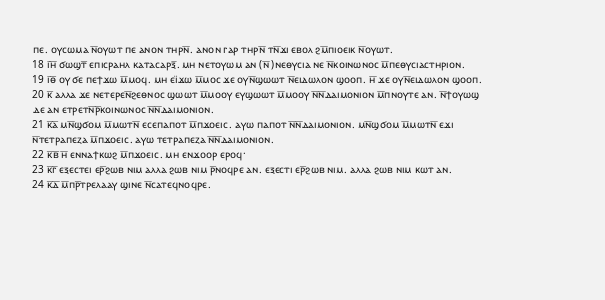ⲡⲉ. ⲟⲩⲥⲱⲙⲁ ⲛ̅ⲟⲩⲱⲧ ⲡⲉ ⲁⲛⲟⲛ ⲧⲏⲣⲛ̅. ⲁⲛⲟⲛ ⲅⲁⲣ ⲧⲏⲣⲛ̅ ⲧⲛ̅ϫⲓ ⲉⲃⲟⲗ ϩⲙ̅ⲡⲓⲟⲉⲓⲕ ⲛ̅ⲟⲩⲱⲧ.
18 ⲓ̅ⲏ̅ ϭⲱϣⲧ̅ ⲉⲡⲓⲥⲣⲁⲏⲗ ⲕⲁⲧⲁⲥⲁⲣⲝ̅. ⲙⲏ ⲛⲉⲧⲟⲩⲱⲙ ⲁⲛ (ⲛ̅)ⲛⲉⲑⲩⲥⲓⲁ ⲛⲉ ⲛ̅ⲕⲟⲓⲛⲱⲛⲟⲥ ⲙ̅ⲡⲉⲑⲩⲥⲓⲁⲥⲧⲏⲣⲓⲟⲛ.
19 ⲓ̅ⲑ̅ ⲟⲩ ϭⲉ ⲡⲉϯϫⲱ ⲙ̅ⲙⲟϥ. ⲙⲏ ⲉⲓ̈ϫⲱ ⲙ̅ⲙⲟⲥ ϫⲉ ⲟⲩⲛ̅ϣⲱⲱⲧ ⲛ̅ⲉⲓⲇⲱⲗⲟⲛ ϣⲟⲟⲡ. ⲏ̅ ϫⲉ ⲟⲩⲛ̅ⲉⲓⲇⲱⲗⲟⲛ ϣⲟⲟⲡ.
20 ⲕ̅ ⲁⲗⲗⲁ ϫⲉ ⲛⲉⲧⲉⲣⲉⲛ̅ϩⲉⲑⲛⲟⲥ ϣⲱⲱⲧ ⲙ̅ⲙⲟⲟⲩ ⲉⲩϣⲱⲱⲧ ⲙ̅ⲙⲟⲟⲩ ⲛ̅ⲛ̅ⲇⲁⲓⲙⲟⲛⲓⲟⲛ ⲙ̅ⲡⲛⲟⲩⲧⲉ ⲁⲛ. ⲛ̅ϯⲟⲩⲱϣ ⲇⲉ ⲁⲛ ⲉⲧⲣⲉⲧⲛ̅ⲣ̅ⲕⲟⲓⲛⲱⲛⲟⲥ ⲛ̅ⲛ̅ⲇⲁⲓⲙⲟⲛⲓⲟⲛ.
21 ⲕ̅ⲁ̅ ⲙⲛ̅ϣϭⲟⲙ ⲙ̅ⲙⲱⲧⲛ̅ ⲉⲥⲉⲡⲁⲡⲟⲧ ⲙ̅ⲡϫⲟⲉⲓⲥ. ⲁⲩⲱ ⲡⲁⲡⲟⲧ ⲛ̅ⲛ̅ⲇⲁⲓⲙⲟⲛⲓⲟⲛ. ⲙⲛ̅ϣϭⲟⲙ ⲙ̅ⲙⲱⲧⲛ̅ ⲉϫⲓ ⲛ̅ⲧⲉⲧⲣⲁⲡⲉⲍⲁ ⲙ̅ⲡϫⲟⲉⲓⲥ. ⲁⲩⲱ ⲧⲉⲧⲣⲁⲡⲉⲍⲁ ⲛ̅ⲛ̅ⲇⲁⲓⲙⲟⲛⲓⲟⲛ.
22 ⲕ̅ⲃ̅ ⲏ̅ ⲉⲛⲛⲁϯⲕⲱϩ ⲙ̅ⲡϫⲟⲉⲓⲥ. ⲙⲏ ⲉⲛϫⲟⲟⲣ ⲉⲣⲟϥ·
23 ⲕ̅ⲅ̅ ⲉⲝⲉⲥⲧⲉⲓ ⲉⲣ̅ϩⲱⲃ ⲛⲓⲙ ⲁⲗⲗⲁ ϩⲱⲃ ⲛⲓⲙ ⲣ̅ⲛⲟϥⲣⲉ ⲁⲛ. ⲉⲝⲉⲥⲧⲓ ⲉⲣ̅ϩⲱⲃ ⲛⲓⲙ. ⲁⲗⲗⲁ ϩⲱⲃ ⲛⲓⲙ ⲕⲱⲧ ⲁⲛ.
24 ⲕ̅ⲇ̅ ⲙ̅ⲡⲣ̅ⲧⲣⲉⲗⲁⲁⲩ ϣⲓⲛⲉ ⲛ̅ⲥⲁⲧⲉϥⲛⲟϥⲣⲉ.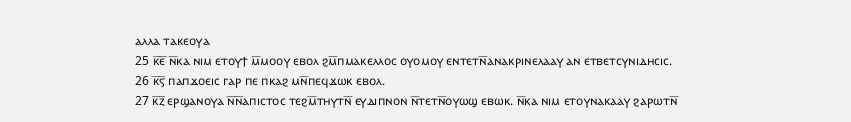ⲁⲗⲗⲁ ⲧⲁⲕⲉⲟⲩⲁ
25 ⲕ̅ⲉ̅ ⲛ̅ⲕⲁ ⲛⲓⲙ ⲉⲧⲟⲩϯ ⲙ̅ⲙⲟⲟⲩ ⲉⲃⲟⲗ ϩⲙ̅ⲡⲙⲁⲕⲉⲗⲗⲟⲥ ⲟⲩⲟⲙⲟⲩ ⲉⲛⲧⲉⲧⲛ̅ⲁⲛⲁⲕⲣⲓⲛⲉⲗⲁⲁⲩ ⲁⲛ ⲉⲧⲃⲉⲧⲥⲩⲛⲓⲇⲏⲥⲓⲥ.
26 ⲕ̅ⲋ̅ ⲡⲁⲡϫⲟⲉⲓⲥ ⲅⲁⲣ ⲡⲉ ⲡⲕⲁϩ ⲙⲛ̅ⲡⲉϥϫⲱⲕ ⲉⲃⲟⲗ.
27 ⲕ̅ⲍ̅ ⲉⲣϣⲁⲛⲟⲩⲁ ⲛ̅ⲛ̅ⲁⲡⲓⲥⲧⲟⲥ ⲧⲉϩⲙ̅ⲧⲏⲩⲧⲛ̅ ⲉⲩⲇⲓⲡⲛⲟⲛ ⲛ̅ⲧⲉⲧⲛ̅ⲟⲩⲱϣ ⲉⲃⲱⲕ. ⲛ̅ⲕⲁ ⲛⲓⲙ ⲉⲧⲟⲩⲛⲁⲕⲁⲁⲩ ϩⲁⲣⲱⲧⲛ̅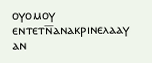ⲟⲩⲟⲙⲟⲩ ⲉⲛⲧⲉⲧⲛ̅ⲁⲛⲁⲕⲣⲓⲛⲉⲗⲁⲁⲩ ⲁⲛ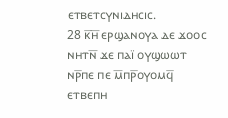ⲉⲧⲃⲉⲧⲥⲩⲛⲓⲇⲏⲥⲓⲥ.
28 ⲕ̅ⲏ̅ ⲉⲣϣⲁⲛⲟⲩⲁ ⲇⲉ ϫⲟⲟⲥ ⲛⲏⲧⲛ̅ ϫⲉ ⲡⲁⲓ̈ ⲟⲩϣⲱⲱⲧ ⲛⲣ̅ⲡⲉ ⲡⲉ ⲙ̅ⲡⲣ̅ⲟⲩⲟⲙϥ̅ ⲉⲧⲃⲉⲡⲏ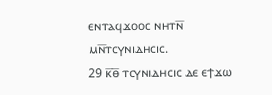ⲉⲛⲧⲁϥϫⲟⲟⲥ ⲛⲏⲧⲛ̅ ⲙⲛ̅ⲧⲥⲩⲛⲓⲇⲏⲥⲓⲥ.
29 ⲕ̅ⲑ̅ ⲧⲥⲩⲛⲓⲇⲏⲥⲓⲥ ⲇⲉ ⲉϯϫⲱ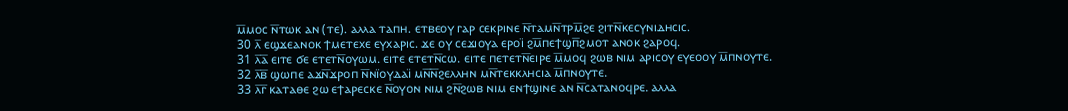ⲙ̅ⲙⲟⲥ ⲛ̅ⲧⲱⲕ ⲁⲛ (ⲧⲉ). ⲁⲗⲗⲁ ⲧⲁⲡⲏ. ⲉⲧⲃⲉⲟⲩ ⲅⲁⲣ ⲥⲉⲕⲣⲓⲛⲉ ⲛ̅ⲧⲁⲙⲛ̅ⲧⲣⲙ̅ϩⲉ ϩⲓⲧⲛ̅ⲕⲉⲥⲩⲛⲓⲇⲏⲥⲓⲥ.
30 ⲗ̅ ⲉϣϫⲉⲁⲛⲟⲕ ϯⲙⲉⲧⲉⲭⲉ ⲉⲩⲭⲁⲣⲓⲥ. ϫⲉ ⲟⲩ ⲥⲉϫⲓⲟⲩⲁ ⲉⲣⲟⲓ̈ ϩⲙ̅ⲡⲉϯϣⲡ̅ϩⲙⲟⲧ ⲁⲛⲟⲕ ϩⲁⲣⲟϥ.
31 ⲗ̅ⲁ̅ ⲉⲓⲧⲉ ϭⲉ ⲉⲧⲉⲧⲛ̅ⲟⲩⲱⲙ. ⲉⲓⲧⲉ ⲉⲧⲉⲧⲛ̅ⲥⲱ. ⲉⲓⲧⲉ ⲡⲉⲧⲉⲧⲛ̅ⲉⲓⲣⲉ ⲙ̅ⲙⲟϥ ϩⲱⲃ ⲛⲓⲙ ⲁⲣⲓⲥⲟⲩ ⲉⲩⲉⲟⲟⲩ ⲙ̅ⲡⲛⲟⲩⲧⲉ.
32 ⲗ̅ⲃ̅ ϣⲱⲡⲉ ⲁϫⲛ̅ϫⲣⲟⲡ ⲛ̅ⲛⲓ̈ⲟⲩⲇⲁⲓ̈ ⲙⲛ̅ⲛ̅ϩⲉⲗⲗⲏⲛ ⲙⲛ̅ⲧⲉⲕⲕⲗⲏⲥⲓⲁ ⲙ̅ⲡⲛⲟⲩⲧⲉ.
33 ⲗ̅ⲅ̅ ⲕⲁⲧⲁⲑⲉ ϩⲱ ⲉϯⲁⲣⲉⲥⲕⲉ ⲛ̅ⲟⲩⲟⲛ ⲛⲓⲙ ϩⲛ̅ϩⲱⲃ ⲛⲓⲙ ⲉⲛϯϣⲓⲛⲉ ⲁⲛ ⲛ̅ⲥⲁⲧⲁⲛⲟϥⲣⲉ. ⲁⲗⲗⲁ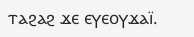ⲧⲁϩⲁϩ ϫⲉ ⲉⲩⲉⲟⲩϫⲁⲓ̈.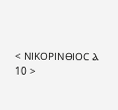< ⲚⲒⲔⲞⲢⲒⲚⲐⲒⲞⲤ Ⲁ 10 >